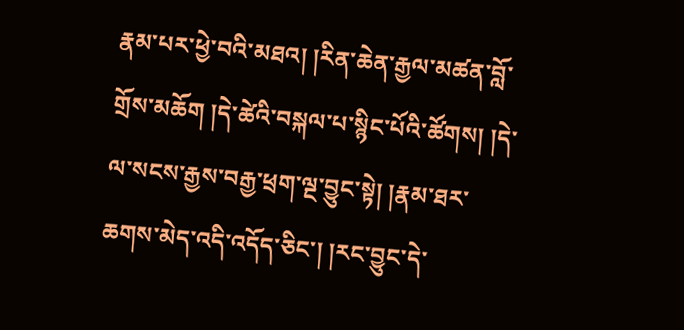རྣམ་པར་ཕྱེ་བའི་མཐའ། །རིན་ཆེན་རྒྱལ་མཚན་བློ་གྲོས་མཆོག །དེ་ཚེའི་བསྐལ་པ་སྙིང་པོའི་ཚོགས། །དེ་ལ་སངས་རྒྱས་བརྒྱ་ཕྲག་ལྔ་བྱུང་སྟེ། །རྣམ་ཐར་ཆགས་མེད་འདི་འདོད་ཅིང་། །རང་བྱུང་དེ་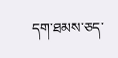དག་ཐམས་ཅད་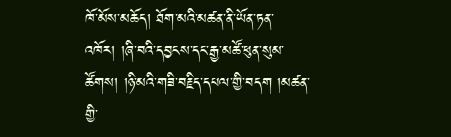ཁོ་མོས་མཆོད། ཐོག་མའི་མཚན་ནི་ཡོན་ཏན་འཁོར། །ཞི་བའི་དབྱངས་དང་རྒྱ་མཚོ་ཕུན་སུམ་ཚོགས། །ཉི་མའི་གཟི་བརྗིད་དཔལ་གྱི་བདག །མཚན་གྱི་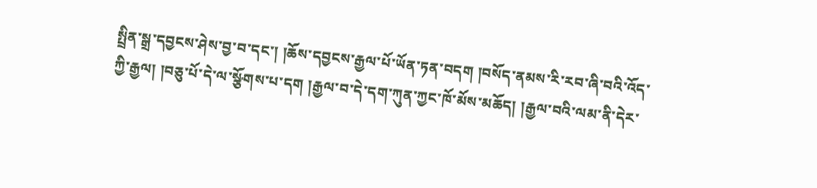སྤྲིན་སྒྲ་དབྱངས་ཤེས་བྱ་བ་དང་། །ཆོས་དབྱངས་རྒྱལ་པོ་ཡོན་ཏན་བདག །བསོད་ནམས་རི་རབ་ཞི་བའི་འོད་ཀྱི་རྒྱལ། །བཅུ་པོ་དེ་ལ་སྩོགས་པ་དག །རྒྱལ་བ་དེ་དག་ཀུན་ཀྱང་ཁོ་མོས་མཆོད། །རྒྱལ་བའི་ལམ་ནི་དེར་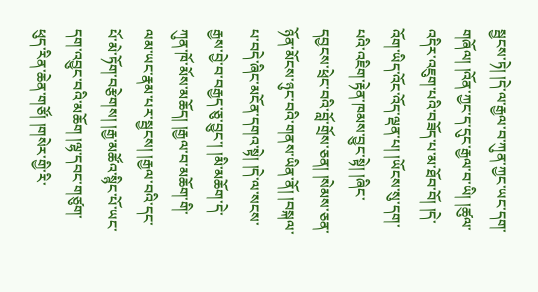སྦྱངས་ཏེ། །དེ་ལ་རྒྱལ་བ་ཀུན་ཀྱང་ཡང་དག་གཞོལ། །འོན་ཀྱང་ད་དུང་རྒྱལ་བ་ཡི། །ཚུལ་འདིར་འཇུག་པའི་བཟོད་པ་མ་ཐོབ་བོ། །དེ་འོག་ཡིད་འོང་འོད་ལྡན་པ། །ཡོངས་སུ་དག་པའི་འཇིག་རྟེན་ཁམས་བྱུང་སྟེ། །ཞིང་དབྱངས་ཕྲེང་བའི་བློ་གྲོས་ཅན། །སེམས་ཅན་ཉོན་མོངས་ཉུང་བའི་གནས་ཡིན་ནོ། །བསྐལ་པ་བདེ་ཞིང་མངོན་དགའ་སྟེ། །དེ་ལ་སངས་རྒྱས་བྱེ་བ་བརྒྱད་ཅུ་བྱུང་། །མི་མཆོག་དེ་ཀུན་ཁོ་མོས་མཆོད། །རྒྱལ་བ་མཆོག་གི་ལམ་ཡང་རྣམ་པར་སྦྱངས། །རྒྱལ་བའི་དང་པོ་མེ་ཏོག་བརྩེགས། །རྒྱ་མཚོའ་སྙིང་པོ་ཡང་དག་འབྱུང་བའི་མཆོག །ལྷ་དབང་གཙུག་ཕུད་རིན་ཆེན་གཙོ། །གསེར་གྱི་རི་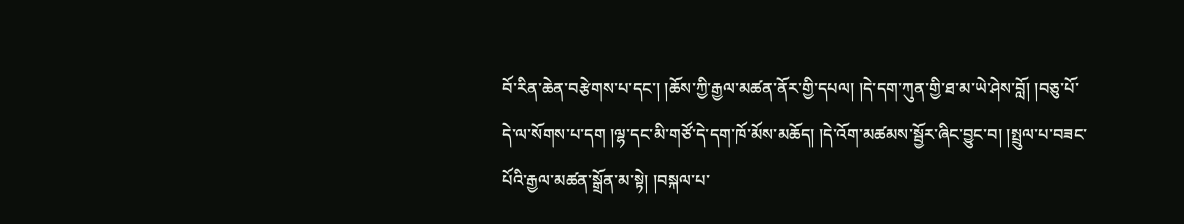བོ་རིན་ཆེན་བརྩེགས་པ་དང་། །ཆོས་ཀྱི་རྒྱལ་མཚན་ནོར་གྱི་དཔལ། །དེ་དག་ཀུན་གྱི་ཐ་མ་ཡེ་ཤེས་བློ། །བཅུ་པོ་དེ་ལ་སོགས་པ་དག །ལྷ་དང་མི་གཙོ་དེ་དག་ཁོ་མོས་མཆོད། །དེ་འོག་མཚམས་སྦྱོར་ཞིང་བྱུང་བ། །སྤྲུལ་པ་བཟང་པོའི་རྒྱལ་མཚན་སྒྲོན་མ་སྟེ། །བསྐལ་པ་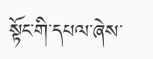སྟོང་གི་དཔལ་ཞེས་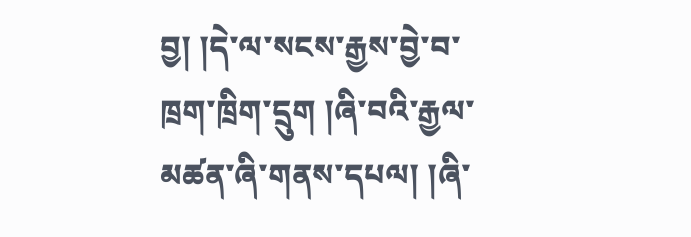བྱ། །དེ་ལ་སངས་རྒྱས་བྱེ་བ་ཁྲག་ཁྲིག་དྲུག །ཞི་བའི་རྒྱལ་མཚན་ཞི་གནས་དཔལ། །ཞི་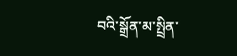བའི་སྒྲོན་མ་སྤྲིན་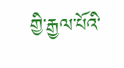གྱི་རྒྱལ་པོའི་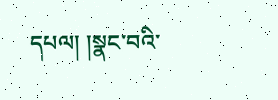དཔལ། །སྣང་བའི་